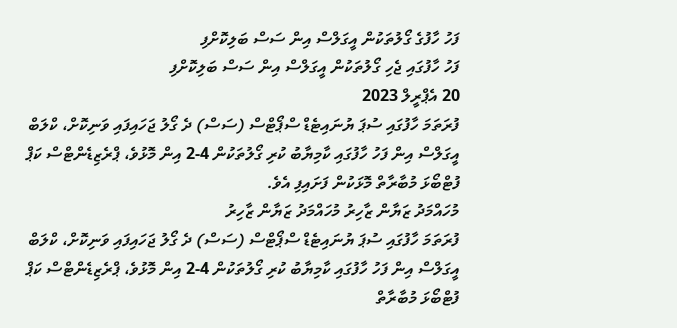ފަހު ހާފުގެ ގޯލުތަކުން އީގަލްސް އިން ސަސް ބަލިކޮށްފި
ފަހު ހާފުގައި ޖެހި ގޯލުތަކުން އީގަލްސް އިން ސަސް ބަލިކޮށްފި
20 އެޕްރީލް 2023
ފުރަތަމަ ހާފުގައި ސުޕަ ޔުނައިޓެޑް ސްޕޯޓްސް (ސަސް) ދެ ގޯލު ޖަހައިފައި ވަނިކޮށް، ކްލަބް އީގަލްސް އިން ފަހު ހާފުގައި ކާމިޔާބު ކުރި ގޯލުތަކުން 4-2 އިން މޮޅުވެ، ޕްރެޒިޑެންޓްސް ކަޕް ފުޓްބޯޅަ މުބާރާތް މޮޅަކުން ފަށައިފި އެވެ.
މުހައްމަދު ޒަޔާން ޒާހިރު މުހައްމަދު ޒަޔާން ޒާހިރު
ފުރަތަމަ ހާފުގައި ސުޕަ ޔުނައިޓެޑް ސްޕޯޓްސް (ސަސް) ދެ ގޯލު ޖަހައިފައި ވަނިކޮށް، ކްލަބް އީގަލްސް އިން ފަހު ހާފުގައި ކާމިޔާބު ކުރި ގޯލުތަކުން 4-2 އިން މޮޅުވެ، ޕްރެޒިޑެންޓްސް ކަޕް ފުޓްބޯޅަ މުބާރާތް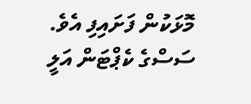މޮޅަކުން ފަށައިފި އެވެ.
ސަސްގެ ކެޕްޓަން އަލީ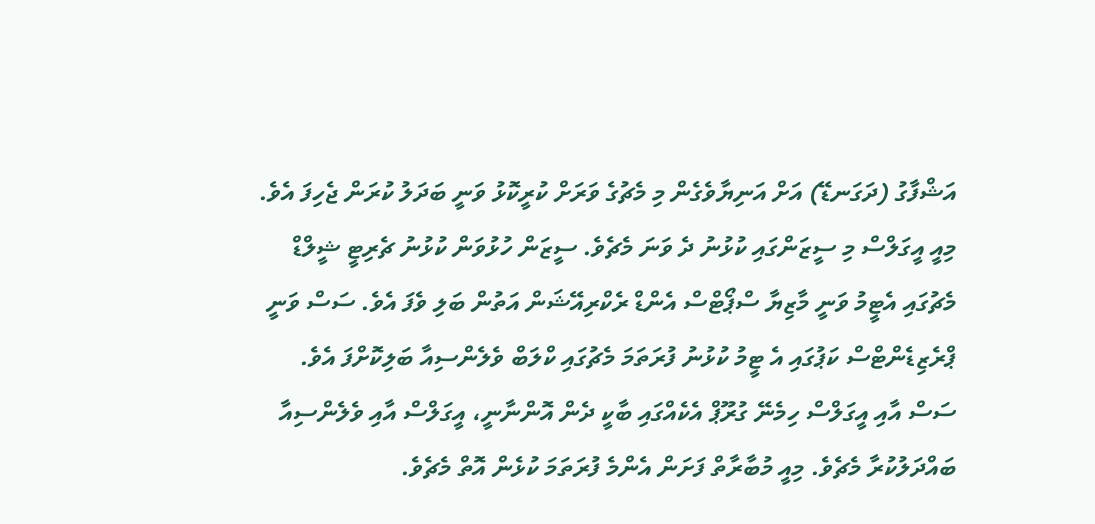އަޝްފާގު (ދަގަނޑޭ) އަށް އަނިޔާވެގެން މި މެޗުގެ ވަރަށް ކުރީކޮޅު ވަނީ ބަދަލު ކުރަން ޖެހިފަ އެވެ.
މިއީ އީގަލްސް މި ސީޒަންގައި ކުޅުނު ދެ ވަނަ މެޗެވެ. ސީޒަން ހުޅުވަން ކުޅުނު ޗެރިޓީ ޝީލްޑް މެޗުގައި އެޓީމު ވަނީ މާޒިޔާ ސްޕޯޓްސް އެންޑް ރެކްރިއޭޝަން އަތުން ބަލި ވެފަ އެވެ. ސަސް ވަނީ ޕްރެޒިޑެންޓްސް ކަޕުގައި އެ ޓީމު ކުޅުނު ފުރަތަމަ މެޗުގައި ކްލަބް ވެލެންސިއާ ބަލިކޮށްފަ އެވެ.
ސަސް އާއި އީގަލްސް ހިމެނޭ ގުރޫޕް އެކެއްގައި ބާކީ ދެން އޮންނާނީ، އީގަލްސް އާއި ވެލެންސިއާ ބައްދަލުކުރާ މެޗެވެ. މިއީ މުބާރާތް ފަށަން އެންމެ ފުރަތަމަ ކުޅެން އޮތް މެޗެވެ.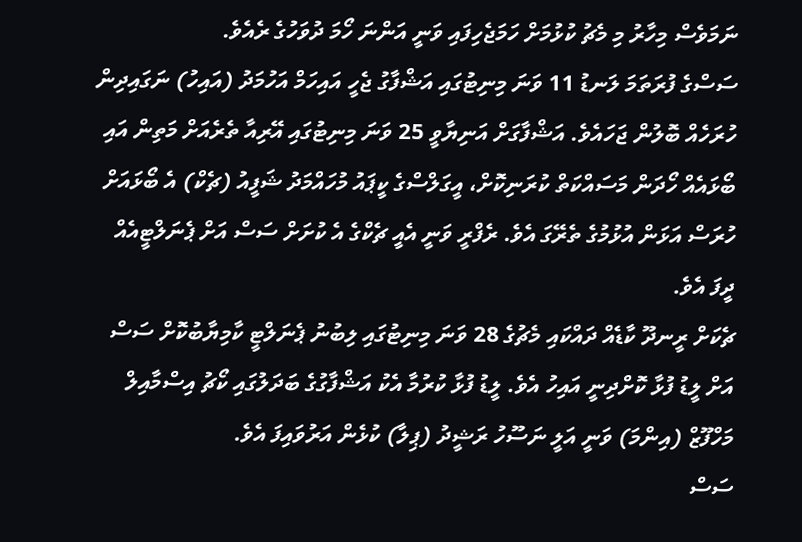ނަމަވެސް މިހާރު މި މެޗު ކުޅުމަށް ހަމަޖެހިފައި ވަނީ އަންނަ ހޯމަ ދުވަހުގެ ރެއެވެ.
ސަސްގެ ފުރަތަމަ ލަނޑު 11 ވަނަ މިނިޓުގައި އަޝްފާގު ޖެހީ އައިހަމް އަހުމަދު (އައިހު) ނަގައިދިން ހުރަހެއް ބޮލުން ޖަހައެވެ. އަޝްފާގަށް އަނިޔާވީ 25 ވަނަ މިނިޓުގައި އޭރިއާ ތެރެއަށް މަތިން އައި ބޯޅައެއް ހޯދަން މަސައްކަތް ކުރަނިކޮށް، އީގަލްސްގެ ކީޕައު މުހައްމަދު ޝަފީއު (ޗެކް) އެ ބޯޅައަށް ހުރަސް އަޅަން އުޅުމުގެ ތެރޭގަ އެވެ. ރެފްރީ ވަނީ އެއީ ޗެކްގެ އެ ކުށަށް ސަސް އަށް ޕެނަލްޓީއެއް ދީފަ އެވެ.
ޗެކަށް ރީނދޫ ކާޑެއް ދައްކައި މެޗުގެ 28 ވަނަ މިނިޓުގައި ލިބުނު ޕެނަލްޓީ ކާމިޔާބުކޮށް ސަސް އަށް ލީޑު ފުޅާ ކޮށްދިނީ އައިހު އެވެ. ލީޑު ފުޅާ ކުރުމާ އެކު އަޝްފާގުގެ ބަދަލުގައި ކޯޗު އިސްމާއިލް މަހްފޫޒް (އިންމަ) ވަނީ އަލީ ނަސޫހު ރަޝީދު (ޕިލާ) ކުޅެން އަރުވައިފަ އެވެ.
ސަސް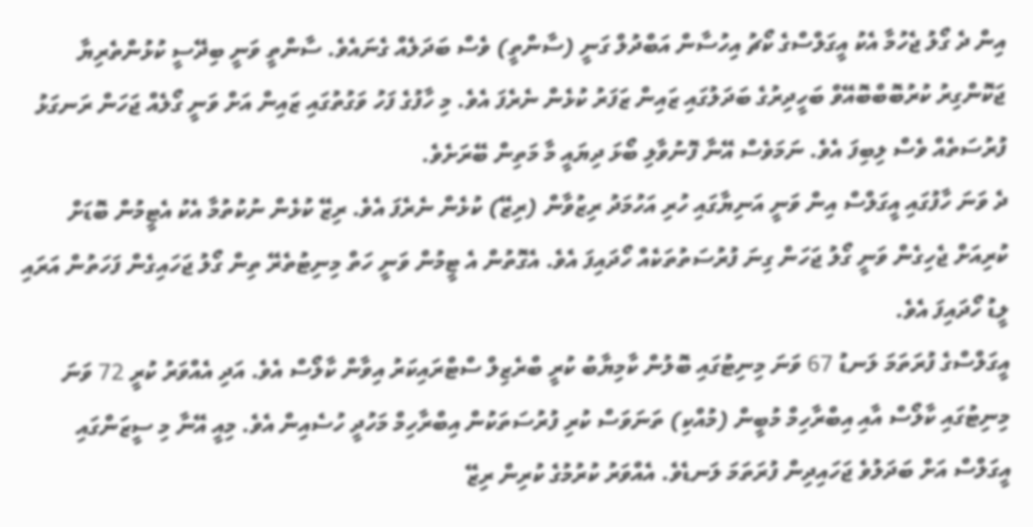އިން ދެ ގޯލު ޖެހުމާ އެކު އީގަލްސްގެ ކޯޗު އިހުސާން އަބްދުލް ގަނީ (ސާންތީ) ވެސް ބަދަލެއް ގެނައެވެ. ސާންތީ ވަނީ ބިދޭސީ ކުޅުންތެރިޔާ ޖަކޮންގިރު ކުރުބޮބްބޮއޭވް ބަހީދިރުގެ ބަދަލުގައި ޒައިން ޒަފަރު ކުޅެން ނެރެފަ އެވެ. މި ހާފުގެ ފަހު ވަގުތުގައި ޒައިން އަށް ވަނީ ގޯލެއް ޖަހަން ރަނގަޅު ފުރުސަތެއް ވެސް ލިބިފަ އެވެ. ނަމަވެސް އޭނާ ފޮނުވާލި ބޯޅަ ދިޔައީ މާ މަތިން ބޭރަށެވެ.
ދެ ވަނަ ހާފުގައި އީގަލްސް އިން ވަނީ އަނިޔާގައި ހުރި އަހުމަދު ރިޒުވާން (ރިޒޭ) ކުޅެން ނެރެފަ އެވެ. ރިޒޭ ކުޅެން ނުކުތުމާ އެކު އެޓީމުން ބޮޑަށް ކުރިއަށް ޖެހިގެން ވަނީ ގޯލު ޖަހަން ގިނަ ފުރުސަތުތަކެއް ހޯދައިފަ އެވެ. އެގޮތުން އެ ޓީމުން ވަނީ ހަތް މިނިޓުތެރޭ ތިން ގޯލު ޖަހައިގެން ފަހަތުން އަރައި ލީޑު ހޯދައިފަ އެވެ.
އީގަލްސްގެ ފުރަތަމަ ލަނޑު 67 ވަނަ މިނިޓުގައި ބޮލުން ކާމިޔާބު ކުރީ ބްރެޒިލް ސްޓްރައިކަރު އިވާން ކާލޯސް އެވެ. އަދި އެއްވަރު ކުރީ 72 ވަނަ މިނިޓުގައި ކާލޯސް އާއި އިބްރާހިމް މުބީން (މުއްކި) ތަނަވަސް ކުރި ފުރުސަތަކުން އިބްރާހިމް މަހުދީ ހުސެއިން އެވެ. މިއީ އޭނާ މި ސީޒަންގައި އީގަލްސް އަށް ބަދަލުވެ ޖަހައިދިން ފުރަތަމަ ލަނޑެވެ. އެއްވަރު ކުރުމުގެ ކުރިން ރިޒޭ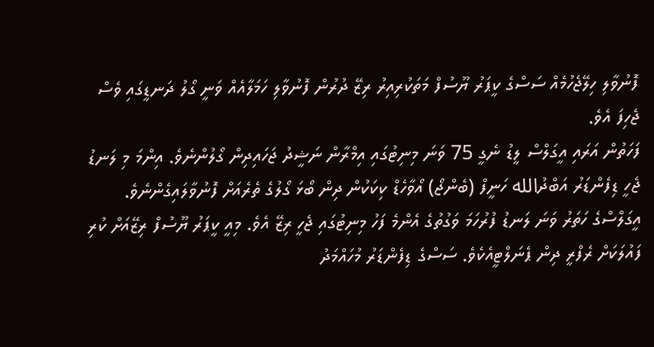ފޮނުވާލި ހިލޭޖެހުމެއް ސަސްގެ ކީޕަރު ޔޫސުފް މަތަކުރިއިރު ރިޒޭ ދުރުން ފޮނުވާލި ހަމަލާއެއް ވަނީ ގޯލު ދަނޑީގައި ވެސް ޖެހިފަ އެވެ.
ފަހަތުން އަރައި އީގަލްސް ލީޑު ނެގީ 75 ވަނަ މިނިޓުގައި އިމްރާން ނަޝީދު ޖަހައިދިން ގޯލުންނެވެ. އިންމަ މި ލަނޑު ޖެހީ ޑިފެންޑަރު އަބްދުالله ހަނީފް (ބެންޖޯ) އޯވާހެޑް ކިކަކުން ދިން ބޯޅަ ގޯލުގެ ތެރެއަށް ފޮނުވާލައިގެންނެވެ.
އީގަލްސްގެ ހަތަރު ވަނަ ލަނޑު ފުރުހަމަ ވަގުތުގެ އެންމެ ފަހު މިނިޓުގައި ޖެހީ ރިޒޭ އެވެ. މިއީ ކީޕަރު ޔޫސުފް ރިޒޭއަށް ކުރި ފައުލަކަށް ރެފްރީ ދިން ޕެނަލްޓީއެކެވެ. ސަސްގެ ޑިފެންޑަރު މުހައްމަދު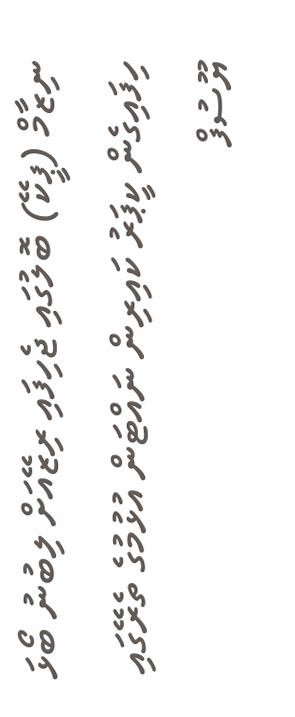ނިޒާމް (ޕީކޭ) ބޮލުގައި ޖެހިފައި ރިޒޭއަށް ލިބުނު ބޯޅަ ހިފައިގެން ކީޕަރު ކައިރިން ނައްޓަން އުޅުމުގެ ތެރޭގައި ޔޫސުފް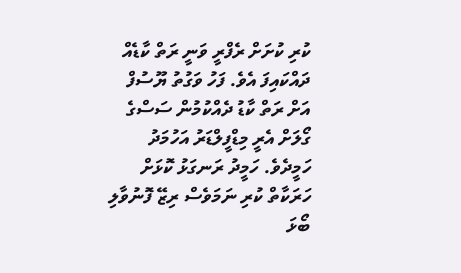ކުރި ކުށަށް ރެފްރީ ވަނީ ރަތް ކާޑެއް ދައްކައިފަ އެވެ. ފަހު ވަގުތު ޔޫސުފް އަށް ރަތް ކާޑު ދެއްކުމުން ސަސްގެ ގޯލަށް އެރީ މިޑްފީލްޑަރު އަހުމަދު ހަމީދެވެ. ހަމީދު ރަނގަޅު ކޮޅަށް ހަރަކާތް ކުރި ނަމަވެސް ރިޒޭ ފޮނުވާލި ބޯޅަ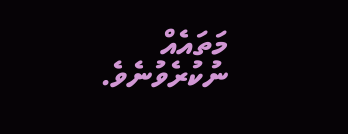މަތައެއް ނުކުރެވުނެވެ.